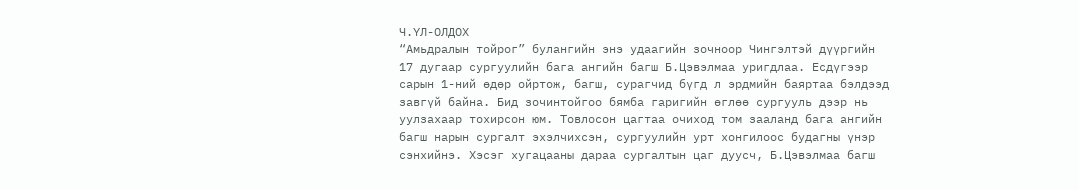Ч.ҮЛ-ОЛДОХ
“Амьдралын тойрог” булангийн энэ удаагийн зочноор Чингэлтэй дүүргийн 17 дугаар сургуулийн бага ангийн багш Б.Цэвэлмаа уригдлаа. Есдүгээр сарын 1-ний өдөр ойртож, багш, сурагчид бүгд л эрдмийн баяртаа бэлдээд завгүй байна. Бид зочинтойгоо бямба гаригийн өглөө сургууль дээр нь уулзахаар тохирсон юм. Товлосон цагтаа очиход том зааланд бага ангийн багш нарын сургалт эхэлчихсэн, сургуулийн урт хонгилоос будагны үнэр сэнхийнэ. Хэсэг хугацааны дараа сургалтын цаг дуусч, Б.Цэвэлмаа багш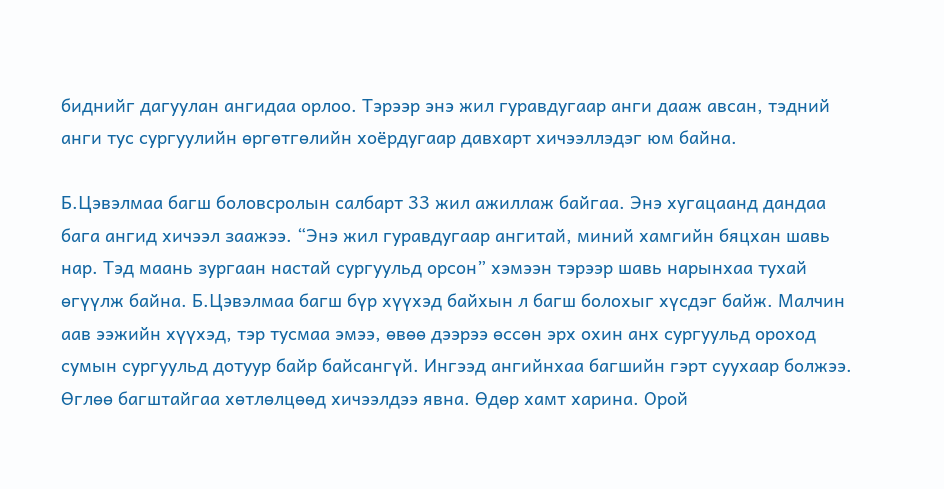биднийг дагуулан ангидаа орлоо. Тэрээр энэ жил гуравдугаар анги дааж авсан, тэдний анги тус сургуулийн өргөтгөлийн хоёрдугаар давхарт хичээллэдэг юм байна.

Б.Цэвэлмаа багш боловсролын салбарт 33 жил ажиллаж байгаа. Энэ хугацаанд дандаа бага ангид хичээл заажээ. “Энэ жил гуравдугаар ангитай, миний хамгийн бяцхан шавь нар. Тэд маань зургаан настай сургуульд орсон” хэмээн тэрээр шавь нарынхаа тухай өгүүлж байна. Б.Цэвэлмаа багш бүр хүүхэд байхын л багш болохыг хүсдэг байж. Малчин аав ээжийн хүүхэд, тэр тусмаа эмээ, өвөө дээрээ өссөн эрх охин анх сургуульд ороход сумын сургуульд дотуур байр байсангүй. Ингээд ангийнхаа багшийн гэрт суухаар болжээ. Өглөө багштайгаа хөтлөлцөөд хичээлдээ явна. Өдөр хамт харина. Орой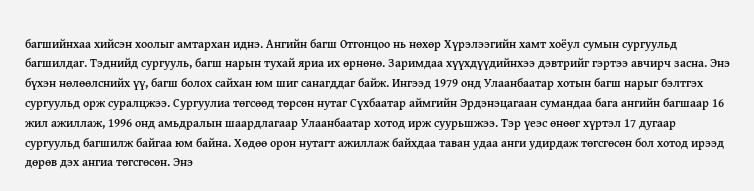багшийнхаа хийсэн хоолыг амтархан иднэ. Ангийн багш Отгонцоо нь нөхөр Хүрэлээгийн хамт хоёул сумын сургуульд багшилдаг. Тэднийд сургууль, багш нарын тухай яриа их өрнөнө. Заримдаа хүүхдүүдийнхээ дэвтрийг гэртээ авчирч засна. Энэ бүхэн нөлөөлснийх үү, багш болох сайхан юм шиг санагддаг байж. Ингээд 1979 онд Улаанбаатар хотын багш нарыг бэлтгэх сургуульд орж суралцжээ. Сургуулиа төгсөөд төрсөн нутаг Сүхбаатар аймгийн Эрдэнэцагаан сумандаа бага ангийн багшаар 16 жил ажиллаж, 1996 онд амьдралын шаардлагаар Улаанбаатар хотод ирж суурьшжээ. Тэр үеэс өнөөг хүртэл 17 дугаар сургуульд багшилж байгаа юм байна. Хөдөө орон нутагт ажиллаж байхдаа таван удаа анги удирдаж төгсгөсөн бол хотод ирээд дөрөв дэх ангиа төгсгөсөн. Энэ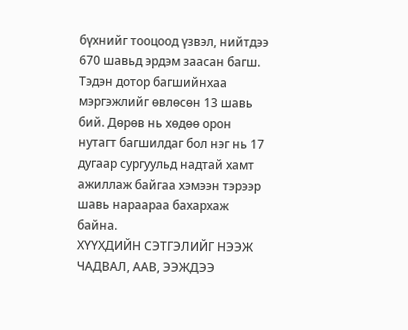бүхнийг тооцоод үзвэл, нийтдээ 670 шавьд эрдэм заасан багш. Тэдэн дотор багшийнхаа мэргэжлийг өвлөсөн 13 шавь бий. Дөрөв нь хөдөө орон нутагт багшилдаг бол нэг нь 17 дугаар сургуульд надтай хамт ажиллаж байгаа хэмээн тэрээр шавь нараараа бахархаж байна.
ХҮҮХДИЙН СЭТГЭЛИЙГ НЭЭЖ ЧАДВАЛ, ААВ, ЭЭЖДЭЭ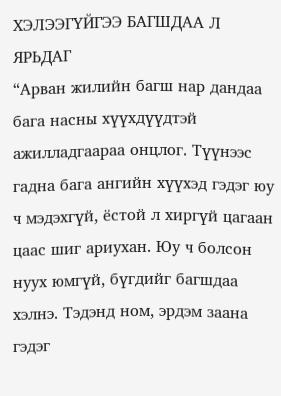ХЭЛЭЭГҮЙГЭЭ БАГШДАА Л ЯРЬДАГ
“Арван жилийн багш нар дандаа бага насны хүүхдүүдтэй ажилладгаараа онцлог. Түүнээс гадна бага ангийн хүүхэд гэдэг юу ч мэдэхгүй, ёстой л хиргүй цагаан цаас шиг ариухан. Юу ч болсон нуух юмгүй, бүгдийг багшдаа хэлнэ. Тэдэнд ном, эрдэм заана гэдэг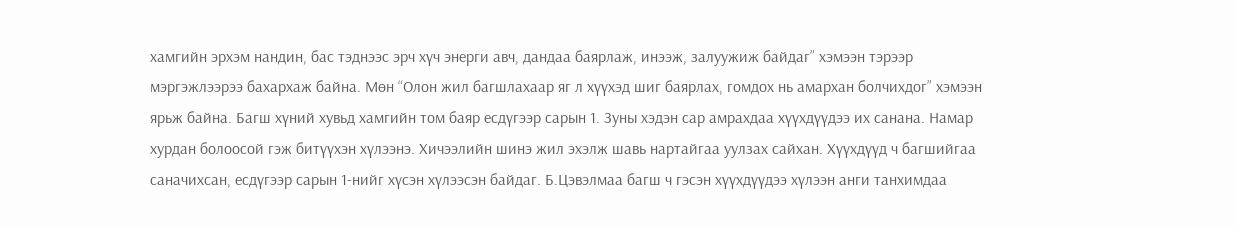хамгийн эрхэм нандин, бас тэднээс эрч хүч энерги авч, дандаа баярлаж, инээж, залуужиж байдаг” хэмээн тэрээр мэргэжлээрээ бахархаж байна. Мөн “Олон жил багшлахаар яг л хүүхэд шиг баярлах, гомдох нь амархан болчихдог” хэмээн ярьж байна. Багш хүний хувьд хамгийн том баяр есдүгээр сарын 1. Зуны хэдэн сар амрахдаа хүүхдүүдээ их санана. Намар хурдан болоосой гэж битүүхэн хүлээнэ. Хичээлийн шинэ жил эхэлж шавь нартайгаа уулзах сайхан. Хүүхдүүд ч багшийгаа саначихсан, есдүгээр сарын 1-нийг хүсэн хүлээсэн байдаг. Б.Цэвэлмаа багш ч гэсэн хүүхдүүдээ хүлээн анги танхимдаа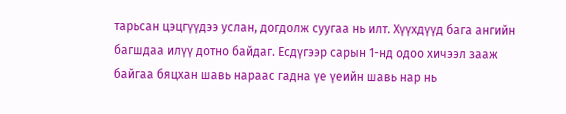тарьсан цэцгүүдээ услан, догдолж суугаа нь илт. Хүүхдүүд бага ангийн багшдаа илүү дотно байдаг. Есдүгээр сарын 1-нд одоо хичээл зааж байгаа бяцхан шавь нараас гадна үе үеийн шавь нар нь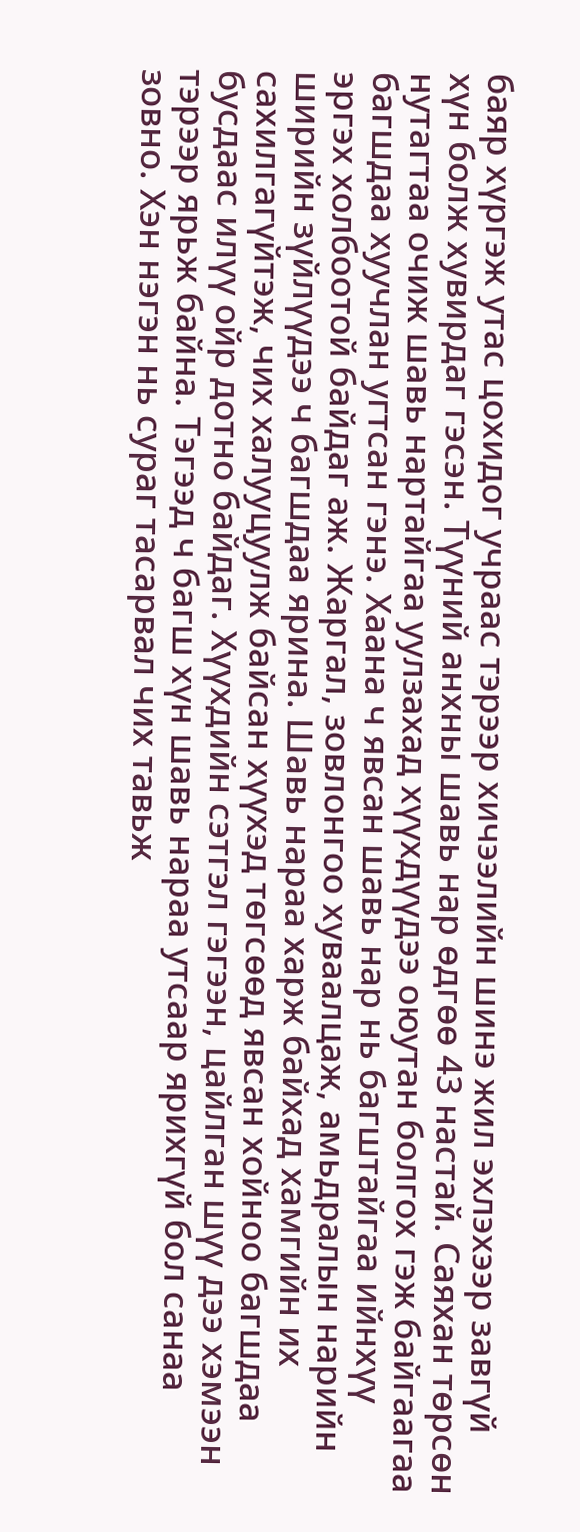баяр хүргэж утас цохидог учраас тэрээр хичээлийн шинэ жил эхлэхээр завгүй хүн болж хувирдаг гэсэн. Түүний анхны шавь нар өдгөө 43 настай. Саяхан төрсөн нутагтаа очиж шавь нартайгаа уулзахад хүүхдүүдээ оюутан болгох гэж байгаагаа багшдаа хуучлан угтсан гэнэ. Хаана ч явсан шавь нар нь багштайгаа ийнхүү эргэх холбоотой байдаг аж. Жаргал, зовлонгоо хуваалцаж, амьдралын нарийн ширийн зүйлүүдээ ч багшдаа ярина. Шавь нараа харж байхад хамгийн их сахилгагүйтэж, чих халууцуулж байсан хүүхэд төгсөөд явсан хойноо багшдаа бусдаас илүү ойр дотно байдаг. Хүүхдийн сэтгэл гэгээн, цайлган шүү дээ хэмээн тэрээр ярьж байна. Тэгээд ч багш хүн шавь нараа утсаар ярихгүй бол санаа зовно. Хэн нэгэн нь сураг тасарвал чих тавьж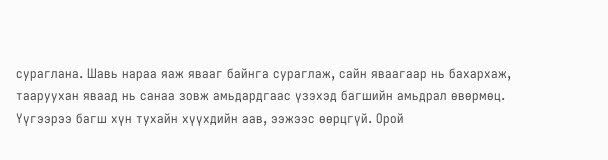сураглана. Шавь нараа яаж явааг байнга сураглаж, сайн яваагаар нь бахархаж, тааруухан яваад нь санаа зовж амьдардгаас үзэхэд багшийн амьдрал өвөрмөц. Үүгээрээ багш хүн тухайн хүүхдийн аав, ээжээс өөрцгүй. Орой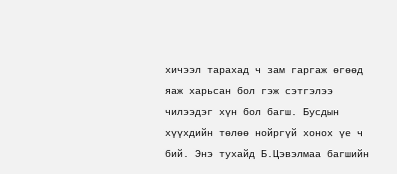хичээл тарахад ч зам гаргаж өгөөд яаж харьсан бол гэж сэтгэлээ чилээдэг хүн бол багш. Бусдын хүүхдийн төлөө нойргүй хонох үе ч бий. Энэ тухайд Б.Цэвэлмаа багшийн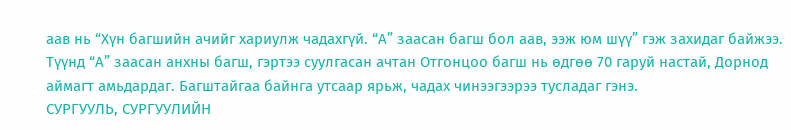аав нь “Хүн багшийн ачийг хариулж чадахгүй. “А” заасан багш бол аав, ээж юм шүү” гэж захидаг байжээ. Түүнд “А” заасан анхны багш, гэртээ суулгасан ачтан Отгонцоо багш нь өдгөө 70 гаруй настай, Дорнод аймагт амьдардаг. Багштайгаа байнга утсаар ярьж, чадах чинээгээрээ тусладаг гэнэ.
СУРГУУЛЬ, СУРГУУЛИЙН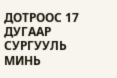ДОТРООС 17 ДУГААР СУРГУУЛЬ МИНЬ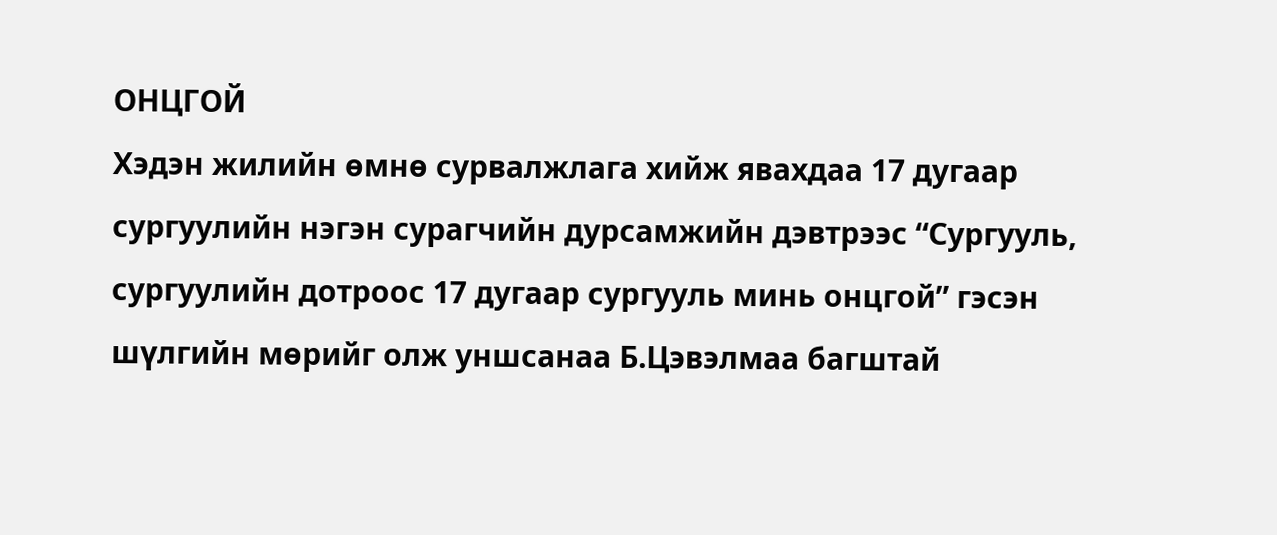ОНЦГОЙ
Хэдэн жилийн өмнө сурвалжлага хийж явахдаа 17 дугаар сургуулийн нэгэн сурагчийн дурсамжийн дэвтрээс “Сургууль, сургуулийн дотроос 17 дугаар сургууль минь онцгой” гэсэн шүлгийн мөрийг олж уншсанаа Б.Цэвэлмаа багштай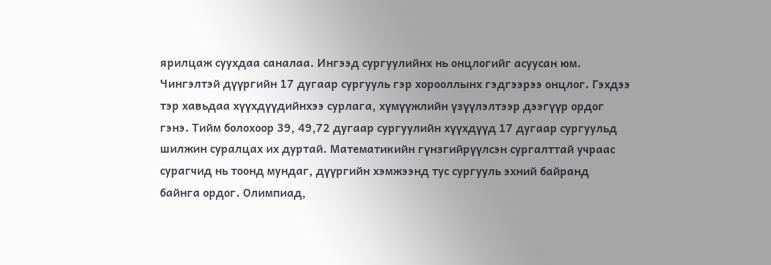ярилцаж суухдаа саналаа. Ингээд сургуулийнх нь онцлогийг асуусан юм. Чингэлтэй дүүргийн 17 дугаар сургууль гэр хорооллынх гэдгээрээ онцлог. Гэхдээ тэр хавьдаа хүүхдүүдийнхээ сурлага, хүмүүжлийн үзүүлэлтээр дээгүүр ордог гэнэ. Тийм болохоор 39, 49,72 дугаар сургуулийн хүүхдүүд 17 дугаар сургуульд шилжин суралцах их дуртай. Математикийн гүнзгийрүүлсэн сургалттай учраас сурагчид нь тоонд мундаг, дүүргийн хэмжээнд тус сургууль эхний байранд байнга ордог. Олимпиад,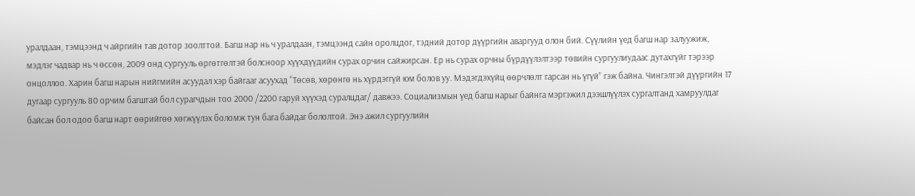уралдаан, тэмцээнд ч айргийн тав дотор зоолттой. Багш нар нь ч уралдаан, тэмцээнд сайн оролцдог, тэдний дотор дүүргийн аваргууд олон бий. Сүүлийн үед багш нар залуужиж, мэдлэг чадвар нь ч өссөн, 2009 онд сургууль өргөтгөлтэй болсноор хүүхдүүдийн сурах орчин сайжирсан. Ер нь сурах орчны бүрдүүлэлтээр төвийн сургуулиудаас дутахгүйг тэрээр онцоллоо. Харин багш нарын нийгмийн асуудал хэр байгааг асуухад “Төсөв, хөрөнгө нь хүрдэггүй юм болов уу. Мэдэгдэхүйц өөрчлөлт гарсан нь үгүй” гэж байна. Чингэлтэй дүүргийн 17 дугаар сургууль 80 орчим багштай бол сурагчдын тоо 2000 /2200 гаруй хүүхэд суралцдаг/ давжээ. Социализмын үед багш нарыг байнга мэргэжил дээшлүүлэх сургалтанд хамруулдаг байсан бол одоо багш нарт өөрийгөө хөгжүүлэх боломж тун бага байдаг бололтой. Энэ ажил сургуулийн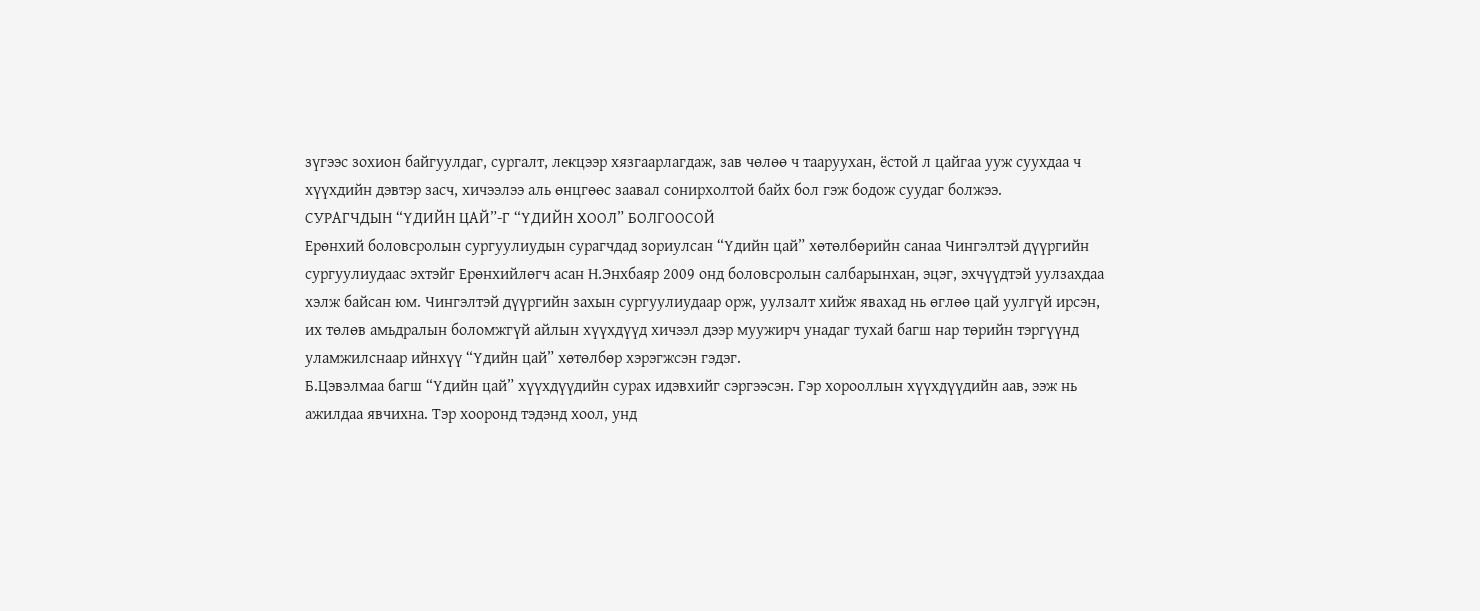зүгээс зохион байгуулдаг, сургалт, лекцээр хязгаарлагдаж, зав чөлөө ч тааруухан, ёстой л цайгаа ууж суухдаа ч хүүхдийн дэвтэр засч, хичээлээ аль өнцгөөс заавал сонирхолтой байх бол гэж бодож суудаг болжээ.
СУРАГЧДЫН “ҮДИЙН ЦАЙ”-Г “ҮДИЙН ХООЛ” БОЛГООСОЙ
Ерөнхий боловсролын сургуулиудын сурагчдад зориулсан “Үдийн цай” хөтөлбөрийн санаа Чингэлтэй дүүргийн сургуулиудаас эхтэйг Ерөнхийлөгч асан Н.Энхбаяр 2009 онд боловсролын салбарынхан, эцэг, эхчүүдтэй уулзахдаа хэлж байсан юм. Чингэлтэй дүүргийн захын сургуулиудаар орж, уулзалт хийж явахад нь өглөө цай уулгүй ирсэн, их төлөв амьдралын боломжгүй айлын хүүхдүүд хичээл дээр муужирч унадаг тухай багш нар төрийн тэргүүнд уламжилснаар ийнхүү “Үдийн цай” хөтөлбөр хэрэгжсэн гэдэг.
Б.Цэвэлмаа багш “Үдийн цай” хүүхдүүдийн сурах идэвхийг сэргээсэн. Гэр хорооллын хүүхдүүдийн аав, ээж нь ажилдаа явчихна. Тэр хооронд тэдэнд хоол, унд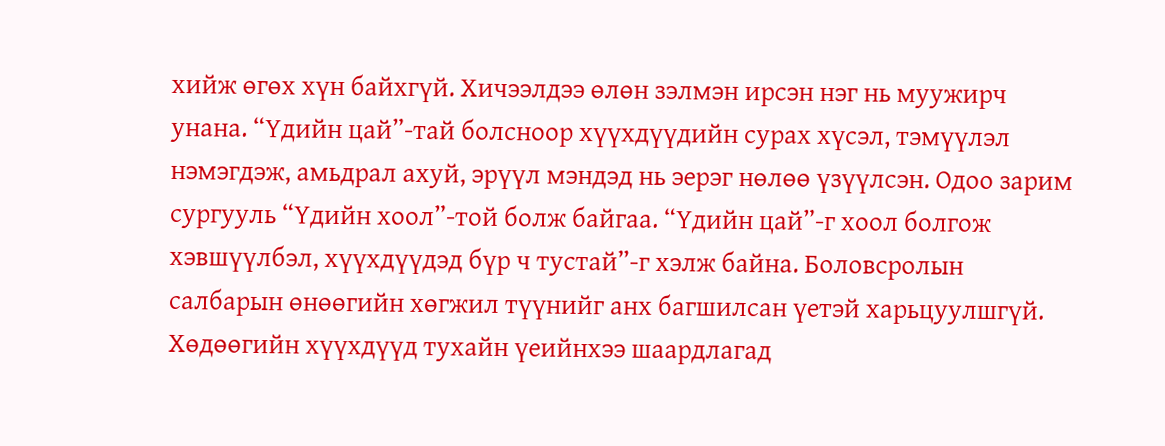хийж өгөх хүн байхгүй. Хичээлдээ өлөн зэлмэн ирсэн нэг нь муужирч унана. “Үдийн цай”-тай болсноор хүүхдүүдийн сурах хүсэл, тэмүүлэл нэмэгдэж, амьдрал ахуй, эрүүл мэндэд нь эерэг нөлөө үзүүлсэн. Одоо зарим сургууль “Үдийн хоол”-той болж байгаа. “Үдийн цай”-г хоол болгож хэвшүүлбэл, хүүхдүүдэд бүр ч тустай”-г хэлж байна. Боловсролын салбарын өнөөгийн хөгжил түүнийг анх багшилсан үетэй харьцуулшгүй. Хөдөөгийн хүүхдүүд тухайн үеийнхээ шаардлагад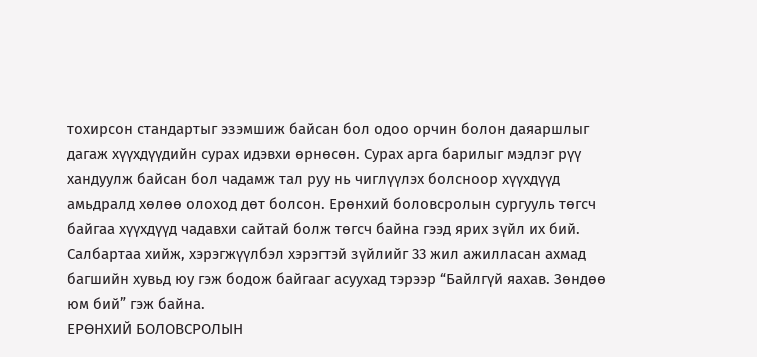тохирсон стандартыг эзэмшиж байсан бол одоо орчин болон даяаршлыг дагаж хүүхдүүдийн сурах идэвхи өрнөсөн. Сурах арга барилыг мэдлэг рүү хандуулж байсан бол чадамж тал руу нь чиглүүлэх болсноор хүүхдүүд амьдралд хөлөө олоход дөт болсон. Ерөнхий боловсролын сургууль төгсч байгаа хүүхдүүд чадавхи сайтай болж төгсч байна гээд ярих зүйл их бий. Салбартаа хийж, хэрэгжүүлбэл хэрэгтэй зүйлийг 33 жил ажилласан ахмад багшийн хувьд юу гэж бодож байгааг асуухад тэрээр “Байлгүй яахав. Зөндөө юм бий” гэж байна.
ЕРӨНХИЙ БОЛОВСРОЛЫН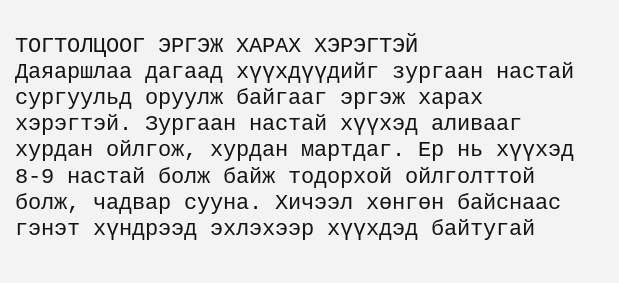ТОГТОЛЦООГ ЭРГЭЖ ХАРАХ ХЭРЭГТЭЙ
Даяаршлаа дагаад хүүхдүүдийг зургаан настай сургуульд оруулж байгааг эргэж харах хэрэгтэй. Зургаан настай хүүхэд аливааг хурдан ойлгож, хурдан мартдаг. Ер нь хүүхэд 8-9 настай болж байж тодорхой ойлголттой болж, чадвар сууна. Хичээл хөнгөн байснаас гэнэт хүндрээд эхлэхээр хүүхдэд байтугай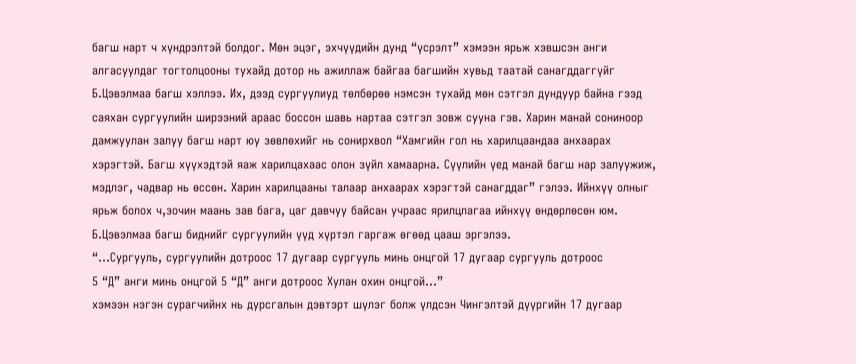багш нарт ч хүндрэлтэй болдог. Мөн эцэг, эхчүүдийн дунд “үсрэлт” хэмээн ярьж хэвшсэн анги алгасуулдаг тогтолцооны тухайд дотор нь ажиллаж байгаа багшийн хувьд таатай санагддаггүйг Б.Цэвэлмаа багш хэллээ. Их, дээд сургуулиуд төлбөрөө нэмсэн тухайд мөн сэтгэл дундуур байна гээд саяхан сургуулийн ширээний араас боссон шавь нартаа сэтгэл зовж сууна гэв. Харин манай сониноор дамжуулан залуу багш нарт юу зөвлөхийг нь сонирхвол “Хамгийн гол нь харилцаандаа анхаарах хэрэгтэй. Багш хүүхэдтэй яаж харилцахаас олон зүйл хамаарна. Сүүлийн үед манай багш нар залуужиж, мэдлэг, чадвар нь өссөн. Харин харилцааны талаар анхаарах хэрэгтэй санагддаг” гэлээ. Ийнхүү олныг ярьж болох ч,зочин маань зав бага, цаг давчуу байсан учраас ярилцлагаа ийнхүү өндөрлөсөн юм. Б.Цэвэлмаа багш биднийг сургуулийн үүд хүртэл гаргаж өгөөд цааш эргэлээ.
“...Сургууль, сургуулийн дотроос 17 дугаар сургууль минь онцгой 17 дугаар сургууль дотроос
5 “Д” анги минь онцгой 5 “Д” анги дотроос Хулан охин онцгой...”
хэмээн нэгэн сурагчийнх нь дурсгалын дэвтэрт шүлэг болж үлдсэн Чингэлтэй дүүргийн 17 дугаар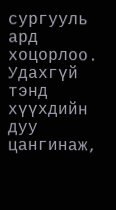сургууль ард хоцорлоо. Удахгүй тэнд хүүхдийн дуу цангинаж,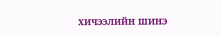хичээлийн шинэ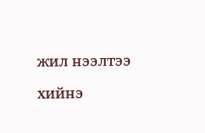жил нээлтээ хийнэ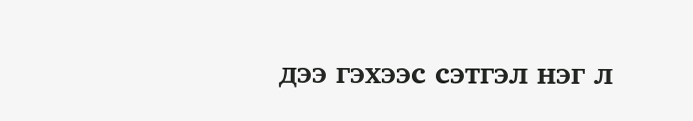дээ гэхээс сэтгэл нэг л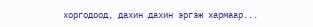хоргодоод, дахин дахин эргэж хармаар...